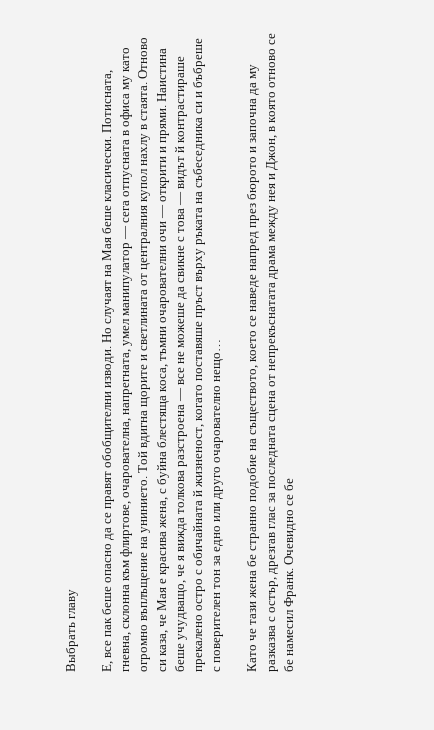Выбрать главу

Е, все пак беше опасно да се правят обобщителни изводи. Но случаят на Мая беше класически. Потисната, гневна, склонна към флиртове, очарователна, напрегната, умел манипулатор — сега отпусната в офиса му като огромно въплъщение на унинието. Той вдигна щорите и светлината от централния купол нахлу в стаята. Отново си каза, че Мая е красива жена, с буйна блестяща коса, тъмни очарователни очи — открити и прями. Наистина беше учудващо, че я вижда толкова разстроена — все не можеше да свикне с това — видът й контрастираше прекалено остро с обичайната й жизненост, когато поставяше пръст върху ръката на събеседника си и бъбреше с поверителен тон за едно или друго очарователно нещо…

Като че тази жена бе странно подобие на съществото, което се наведе напред през бюрото и започна да му разказва с остър, дрезгав глас за последната сцена от непрекъснатата драма между нея и Джон, в която отново се бе намесил Франк. Очевидно се бе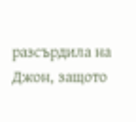разсърдила на Джон, защото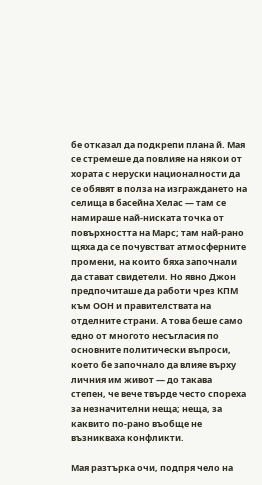бе отказал да подкрепи плана й. Мая се стремеше да повлияе на някои от хората с неруски националности да се обявят в полза на изграждането на селища в басейна Хелас — там се намираше най-ниската точка от повърхността на Марс; там най-рано щяха да се почувстват атмосферните промени, на които бяха започнали да стават свидетели. Но явно Джон предпочиташе да работи чрез КПМ към ООН и правителствата на отделните страни. А това беше само едно от многото несъгласия по основните политически въпроси, което бе започнало да влияе върху личния им живот — до такава степен, че вече твърде често спореха за незначителни неща; неща, за каквито по-рано въобще не възникваха конфликти.

Мая разтърка очи, подпря чело на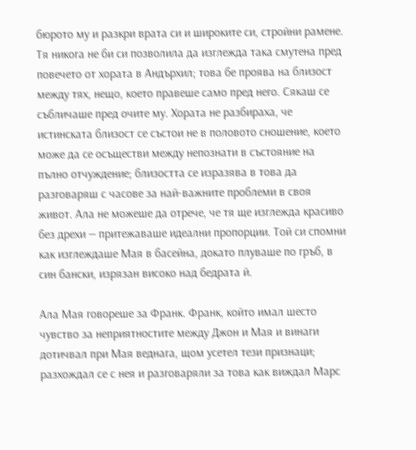бюрото му и разкри врата си и широките си, стройни рамене. Тя никога не би си позволила да изглежда така смутена пред повечето от хората в Андърхил; това бе проява на близост между тях, нещо, което правеше само пред него. Сякаш се събличаше пред очите му. Хората не разбираха, че истинската близост се състои не в половото сношение, което може да се осъществи между непознати в състояние на пълно отчуждение; близостта се изразява в това да разговаряш с часове за най-важните проблеми в своя живот. Ала не можеше да отрече, че тя ще изглежда красиво без дрехи — притежаваше идеални пропорции. Той си спомни как изглеждаше Мая в басейна, докато плуваше по гръб, в син бански, изрязан високо над бедрата й.

Ала Мая говореше за Франк. Франк, който имал шесто чувство за неприятностите между Джон и Мая и винаги дотичвал при Мая веднага, щом усетел тези признаци; разхождал се с нея и разговаряли за това как виждал Марс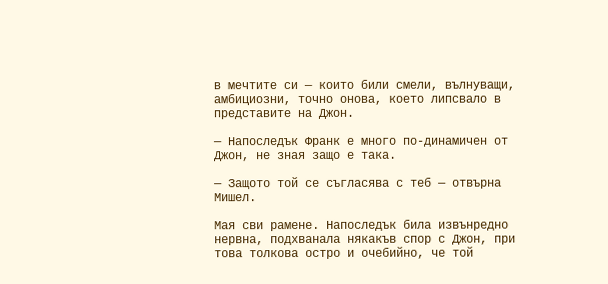в мечтите си — които били смели, вълнуващи, амбициозни, точно онова, което липсвало в представите на Джон.

— Напоследък Франк е много по-динамичен от Джон, не зная защо е така.

— Защото той се съгласява с теб — отвърна Мишел.

Мая сви рамене. Напоследък била извънредно нервна, подхванала някакъв спор с Джон, при това толкова остро и очебийно, че той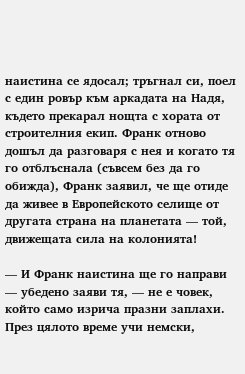наистина се ядосал; тръгнал си, поел с един ровър към аркадата на Надя, където прекарал нощта с хората от строителния екип. Франк отново дошъл да разговаря с нея и когато тя го отблъснала (съвсем без да го обижда), Франк заявил, че ще отиде да живее в Европейското селище от другата страна на планетата — той, движещата сила на колонията!

— И Франк наистина ще го направи — убедено заяви тя, — не е човек, който само изрича празни заплахи. През цялото време учи немски,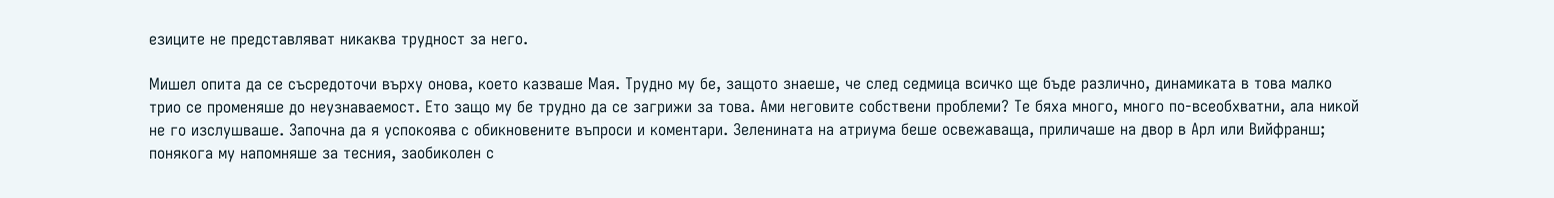езиците не представляват никаква трудност за него.

Мишел опита да се съсредоточи върху онова, което казваше Мая. Трудно му бе, защото знаеше, че след седмица всичко ще бъде различно, динамиката в това малко трио се променяше до неузнаваемост. Ето защо му бе трудно да се загрижи за това. Ами неговите собствени проблеми? Те бяха много, много по-всеобхватни, ала никой не го изслушваше. Започна да я успокоява с обикновените въпроси и коментари. Зеленината на атриума беше освежаваща, приличаше на двор в Арл или Вийфранш; понякога му напомняше за тесния, заобиколен с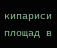кипариси площад в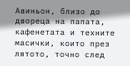Авиньон, близо до двореца на папата, кафенетата и техните масички, които през лятото, точно след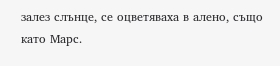залез слънце, се оцветяваха в алено, също като Марс.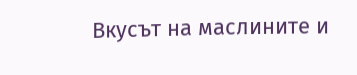Вкусът на маслините и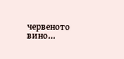червеното вино…